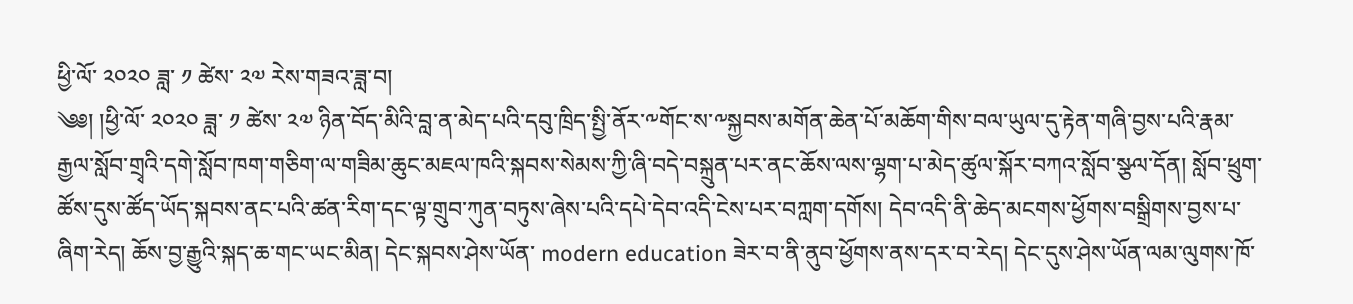ཕྱི་ལོ་ ༢༠༢༠ ཟླ་ ༡ ཚེས་ ༢༧ རེས་གཟའ་ཟླ་བ།
༄༅། །ཕྱི་ལོ་ ༢༠༢༠ ཟླ་ ༡ ཚེས་ ༢༧ ཉིན་བོད་མིའི་བླ་ན་མེད་པའི་དབུ་ཁྲིད་སྤྱི་ནོར་༸གོང་ས་༸སྐྱབས་མགོན་ཆེན་པོ་མཆོག་གིས་བལ་ཡུལ་དུ་རྟེན་གཞི་བྱས་པའི་རྣམ་རྒྱལ་སློབ་གྲྭའི་དགེ་སློབ་ཁག་གཅིག་ལ་གཟིམ་ཆུང་མཇལ་ཁའི་སྐབས་སེམས་ཀྱི་ཞི་བདེ་བསྐྲུན་པར་ནང་ཆོས་ལས་ལྷག་པ་མེད་ཚུལ་སྐོར་བཀའ་སློབ་སྩལ་དོན། སློབ་ཕྲུག་ཚོས་དུས་ཚོད་ཡོད་སྐབས་ནང་པའི་ཚན་རིག་དང་ལྟ་གྲུབ་ཀུན་བཏུས་ཞེས་པའི་དཔེ་དེབ་འདི་ངེས་པར་བཀླག་དགོས། དེབ་འདི་ནི་ཆེད་མངགས་ཕྱོགས་བསྒྲིགས་བྱས་པ་ཞིག་རེད། ཆོས་བྱ་རྒྱུའི་སྐད་ཆ་གང་ཡང་མིན། དེང་སྐབས་ཤེས་ཡོན་ modern education ཟེར་བ་ནི་ནུབ་ཕྱོགས་ནས་དར་བ་རེད། དེང་དུས་ཤེས་ཡོན་ལམ་ལུགས་ཁོ་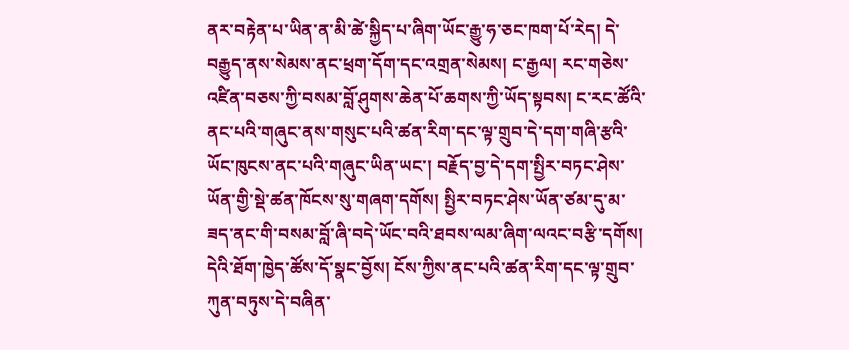ནར་བརྟེན་པ་ཡིན་ན་མི་ཚེ་སྐྱིད་པ་ཞིག་ཡོང་རྒྱུ་ཧ་ཅང་ཁག་པོ་རེད། དེ་བརྒྱུད་ནས་སེམས་ནང་ཕྲག་དོག་དང་འགྲན་སེམས། ང་རྒྱལ། རང་གཅེས་འཛིན་བཅས་ཀྱི་བསམ་བློ་ཤུགས་ཆེན་པོ་ཆགས་ཀྱི་ཡོད་སྟབས། ང་རང་ཚོའི་ནང་པའི་གཞུང་ནས་གསུང་པའི་ཚན་རིག་དང་ལྟ་གྲུབ་དེ་དག་གཞི་རྩའི་ཡོང་ཁུངས་ནང་པའི་གཞུང་ཡིན་ཡང་། བརྗོད་བྱ་དེ་དག་སྤྱིར་བཏང་ཤེས་ཡོན་གྱི་སྡེ་ཚན་ཁོངས་སུ་གཞག་དགོས། སྤྱིར་བཏང་ཤེས་ཡོན་ཙམ་དུ་མ་ཟད་ནང་གི་བསམ་བློ་ཞི་བདེ་ཡོང་བའི་ཐབས་ལམ་ཞིག་ལའང་བརྩི་དགོས། དེའི་ཐོག་ཁྱེད་ཚོས་དོ་སྣང་བྱོས། ངོས་ཀྱིས་ནང་པའི་ཚན་རིག་དང་ལྟ་གྲུབ་ཀུན་བཏུས་དེ་བཞིན་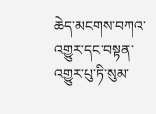ཆེད་མངགས་བཀའ་འགྱུར་དང་བསྟན་འགྱུར་པུ་ཏི་སུམ་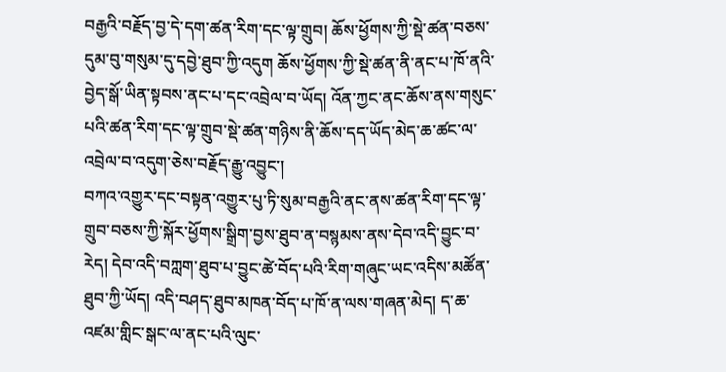བརྒྱའི་བརྗོད་བྱ་དེ་དག་ཚན་རིག་དང་ལྟ་གྲུབ། ཆོས་ཕྱོགས་ཀྱི་སྡེ་ཚན་བཅས་དུམ་བུ་གསུམ་དུ་དབྱེ་ཐུབ་ཀྱི་འདུག ཆོས་ཕྱོགས་ཀྱི་སྡེ་ཚན་ནི་ནང་པ་ཁོ་ནའི་བྱེད་སྒོ་ཡིན་སྟབས་ནང་པ་དང་འབྲེལ་བ་ཡོད། འོན་ཀྱང་ནང་ཆོས་ནས་གསུང་པའི་ཚན་རིག་དང་ལྟ་གྲུབ་སྡེ་ཚན་གཉིས་ནི་ཆོས་དད་ཡོད་མེད་ཆ་ཚང་ལ་འབྲེལ་བ་འདུག་ཅེས་བརྗོད་རྒྱུ་འབྱུང་།
བཀའ་འགྱུར་དང་བསྟན་འགྱུར་པུ་ཏི་སུམ་བརྒྱའི་ནང་ནས་ཚན་རིག་དང་ལྟ་གྲུབ་བཅས་ཀྱི་སྐོར་ཕྱོགས་སྒྲིག་བྱས་ཐུབ་ན་བསྙམས་ནས་དེབ་འདི་བྱུང་བ་རེད། དེབ་འདི་བཀླག་ཐུབ་པ་བྱུང་ཚེ་བོད་པའི་རིག་གཞུང་ཡང་འདིས་མཚོན་ཐུབ་ཀྱི་ཡོད། འདི་བཤད་ཐུབ་མཁན་བོད་པ་ཁོ་ན་ལས་གཞན་མེད། ད་ཆ་འཛམ་གླིང་སྒང་ལ་ནང་པའི་ལུང་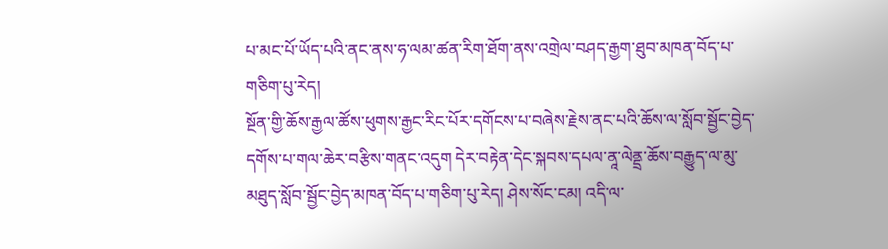པ་མང་པོ་ཡོད་པའི་ནང་ནས་ཧ་ལམ་ཚན་རིག་ཐོག་ནས་འགྲེལ་བཤད་རྒྱག་ཐུབ་མཁན་བོད་པ་གཅིག་པུ་རེད།
སྔོན་གྱི་ཆོས་རྒྱལ་ཚོས་ཕུགས་རྒྱང་རིང་པོར་དགོངས་པ་བཞེས་རྗེས་ནང་པའི་ཆོས་ལ་སློབ་སྦྱོང་བྱེད་དགོས་པ་གལ་ཆེར་བརྩིས་གནང་འདུག དེར་བརྟེན་དེང་སྐབས་དཔལ་ནཱ་ལེནྡྲ་ཆོས་བརྒྱུད་ལ་མུ་མཐུད་སློབ་སྦྱོང་བྱེད་མཁན་བོད་པ་གཅིག་པུ་རེད། ཤེས་སོང་ངམ། འདི་ལ་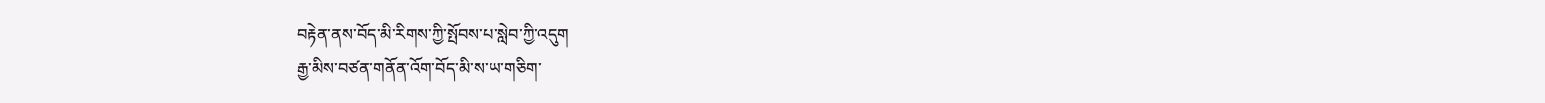བརྟེན་ནས་བོད་མི་རིགས་ཀྱི་སྤོབས་པ་སླེབ་ཀྱི་འདུག
རྒྱ་མིས་བཙན་གནོན་འོག་བོད་མི་ས་ཡ་གཅིག་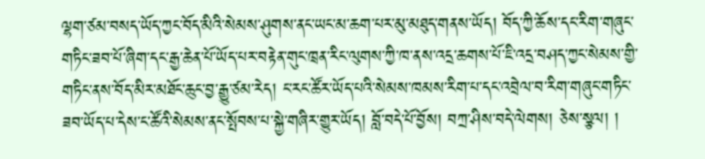ལྷག་ཙམ་བསད་ཡོད་ཀྱང་བོད་མིའི་སེམས་ཤུགས་ནང་ཡང་མ་ཆག་པར་མུ་མཐུད་གནས་ཡོད། བོད་ཀྱི་ཆོས་དང་རིག་གཞུང་གཏིང་ཟབ་པོ་ཞིག་དང་རྒྱ་ཆེན་པོ་ཡོད་པར་བརྟེན་གུང་ཁྲན་རིང་ལུགས་ཀྱི་ཁ་ནས་འདྲ་ཆགས་པོ་ཇི་འདྲ་བཤད་ཀྱང་སེམས་གྱི་གཏིང་ནས་བོད་མིར་མཐོང་ཆུང་བྱ་རྒྱུ་ཙམ་རེད། ང་རང་ཚོར་ཡོད་པའི་སེམས་ཁམས་རིག་པ་དང་འབྲེལ་བ་རིག་གཞུང་གཏིང་ཟབ་ཡོད་པ་དེས་ང་ཚོའི་སེམས་ནང་སྤོབས་པ་སྐྱེ་གཞིར་གྱུར་ཡོད། བློ་བདེ་པོ་བྱོས། བཀྲ་ཤིས་བདེ་ལེགས། ཅེས་སྩལ། །